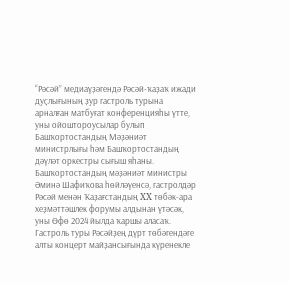“Рәсәй” медиаүҙәгендә Рәсәй-ҡаҙаҡ ижади дуҫлығының ҙур гастроль турына арналған матбуғат конференцияһы үтте, уны ойоштороусылар булып Башҡортостандың Мәҙәниәт министрлығы һәм Башҡортостандың дәүләт оркестры сығыш яһаны.
Башҡортостандың мәҙәниәт министры Әминә Шафиҡова һөйләүенсә, гастролдәр Рәсәй менән Ҡаҙағстандың XX төбәк-ара хеҙмәттәшлек форумы алдынан үтәсәк, уны Өфө 2024 йылда ҡаршы аласаҡ. Гастроль туры Рәсәйҙең дүрт төбәгендәге алты концерт майҙансығында күренекле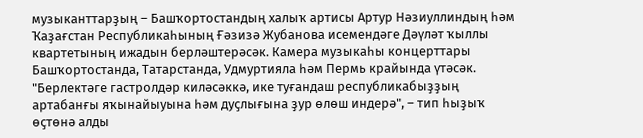музыканттарҙың – Башҡортостандың халыҡ артисы Артур Нәзиуллиндың һәм Ҡаҙағстан Республикаһының Ғәзизә Жубанова исемендәге Дәүләт ҡыллы квартетының ижадын берләштерәсәк. Камера музыкаһы концерттары Башҡортостанда, Татарстанда, Удмуртияла һәм Пермь крайында үтәсәк. "Берлектәге гастролдәр киләсәккә, ике туғандаш республикабыҙҙың артабанғы яҡынайыуына һәм дуҫлығына ҙур өлөш индерә", – тип һыҙыҡ өҫтөнә алды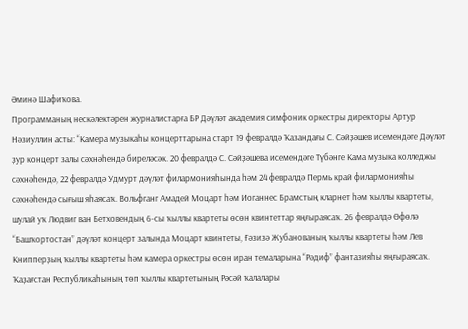Әминә Шафиҡова.
Программаның нескәлектәрен журналистарға БР Дәүләт академия симфоник оркестры директоры Артур Нәзиуллин асты: “Камера музыкаһы концерттарына старт 19 февралдә Ҡазандағы С. Сәйҙәшев исемендәге Дәүләт ҙур концерт залы сәхнәһендә биреләсәк. 20 февралдә С. Сәйҙәшева исемендәге Түбәнге Кама музыка колледжы сәхнәһендә, 22 февралдә Удмурт дәүләт филармонияһында һәм 24 февралдә Пермь край филармонияһы сәхнәһендә сығыш яһаясаҡ. Вольфганг Амадей Моцарт һәм Иоганнес Брамстың кларнет һәм ҡыллы квартеты, шулай уҡ Людвиг ван Бетховендың 6-сы ҡыллы квартеты өсөн квинтеттар яңғыраясаҡ. 26 февралдә Өфөлә “Башҡортостан” дәүләт концерт залында Моцарт квинтеты, Ғәзизә Жубанованың ҡыллы квартеты һәм Лев Книпперҙың ҡыллы квартеты һәм камера оркестры өсөн иран темаларына “Рәдиф” фантазияһы яңғыраясаҡ. Ҡаҙағстан Республикаһының төп ҡыллы квартетының Рәсәй ҡалалары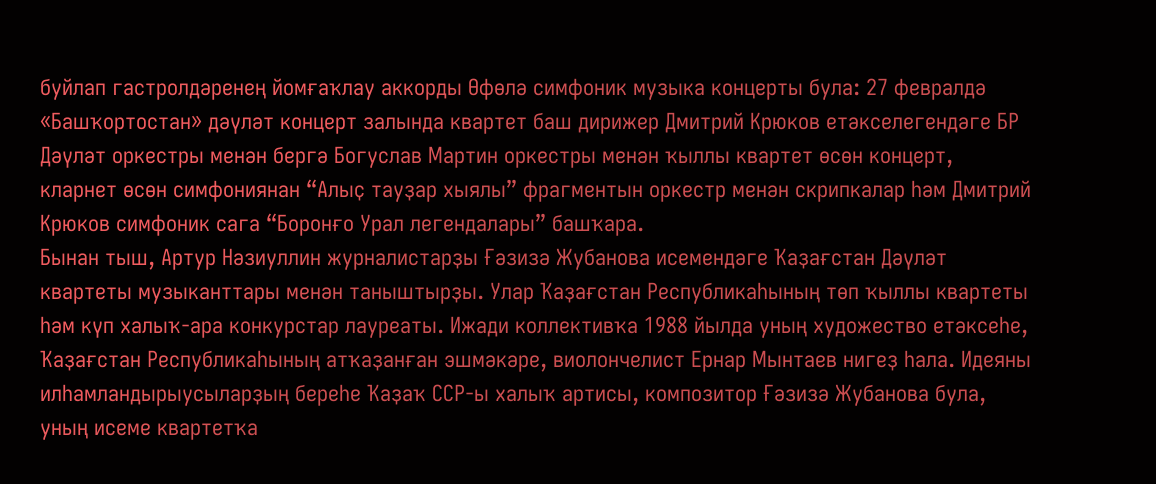буйлап гастролдәренең йомғаҡлау аккорды Өфөлә симфоник музыка концерты була: 27 февралдә «Башҡортостан» дәүләт концерт залында квартет баш дирижер Дмитрий Крюков етәкселегендәге БР Дәүләт оркестры менән бергә Богуслав Мартин оркестры менән ҡыллы квартет өсөн концерт, кларнет өсөн симфониянан “Алыҫ тауҙар хыялы” фрагментын оркестр менән скрипкалар һәм Дмитрий Крюков симфоник сага “Боронғо Урал легендалары” башҡара.
Бынан тыш, Артур Нәзиуллин журналистарҙы Ғәзизә Жубанова исемендәге Ҡаҙағстан Дәүләт квартеты музыканттары менән таныштырҙы. Улар Ҡаҙағстан Республикаһының төп ҡыллы квартеты һәм күп халыҡ-ара конкурстар лауреаты. Ижади коллективҡа 1988 йылда уның художество етәксеһе, Ҡаҙағстан Республикаһының атҡаҙанған эшмәкәре, виолончелист Ернар Мынтаев нигеҙ һала. Идеяны илһамландырыусыларҙың береһе Ҡаҙаҡ ССР-ы халыҡ артисы, композитор Ғәзизә Жубанова була, уның исеме квартетҡа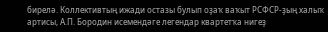бирелә. Коллективтың ижади остазы булып оҙаҡ ваҡыт РСФСР-ҙың халыҡ артисы, А.П. Бородин исемендәге легендар квартетҡа нигеҙ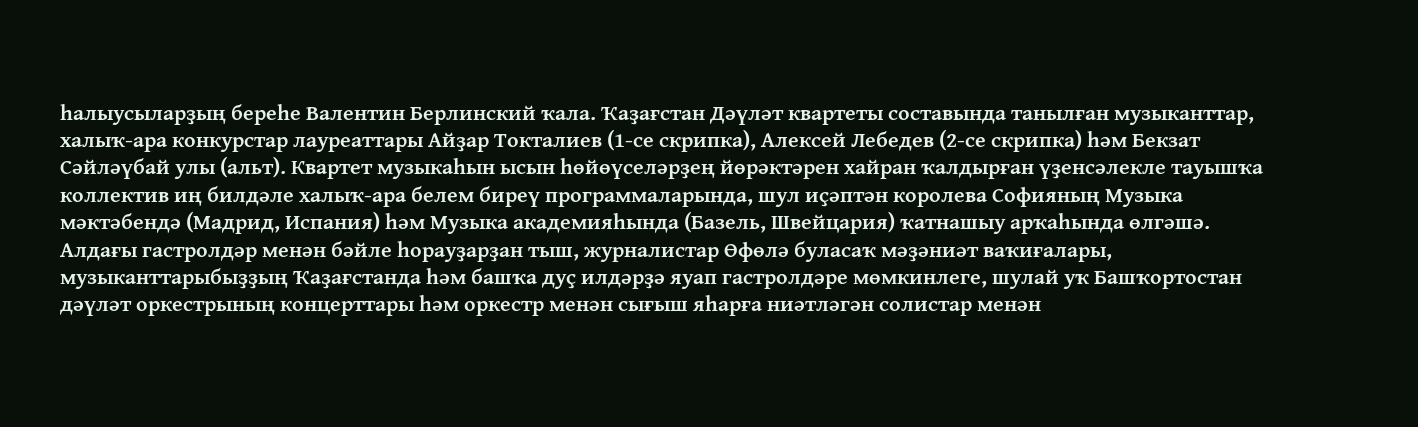һалыусыларҙың береһе Валентин Берлинский ҡала. Ҡаҙағстан Дәүләт квартеты составында танылған музыканттар, халыҡ-ара конкурстар лауреаттары Айҙар Токталиев (1-се скрипка), Алексей Лебедев (2-се скрипка) һәм Бекзат Сәйләүбай улы (альт). Квартет музыкаһын ысын һөйөүселәрҙең йөрәктәрен хайран ҡалдырған үҙенсәлекле тауышҡа коллектив иң билдәле халыҡ-ара белем биреү программаларында, шул иҫәптән королева Софияның Музыка мәктәбендә (Мадрид, Испания) һәм Музыка академияһында (Базель, Швейцария) ҡатнашыу арҡаһында өлгәшә.
Алдағы гастролдәр менән бәйле һорауҙарҙан тыш, журналистар Өфөлә буласаҡ мәҙәниәт ваҡиғалары, музыканттарыбыҙҙың Ҡаҙағстанда һәм башҡа дуҫ илдәрҙә яуап гастролдәре мөмкинлеге, шулай уҡ Башҡортостан дәүләт оркестрының концерттары һәм оркестр менән сығыш яһарға ниәтләгән солистар менән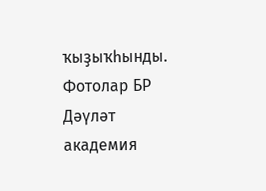ҡыҙыҡһынды.
Фотолар БР Дәүләт академия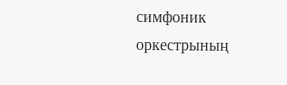симфоник оркестрының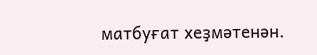матбуғат хеҙмәтенән.